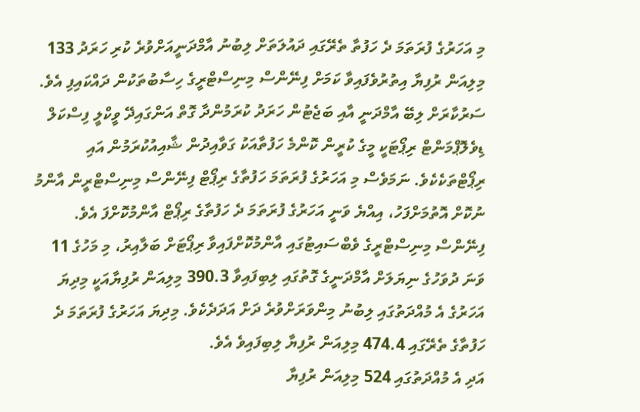މި އަހަރުގެ ފުރަތަމަ ދެ ހަފުތާ ތެރޭގައި ދައުލަތަށް ލިބުނު އާމްދަނީއަށްވުރެ ކުރި ހަރަދު 133 މިލިއަން ރުފިޔާ އިތުރުވެފައިވާ ކަމަށް ފިނޭންސް މިނިސްޓްރީގެ ހިސާބުތަކުން ދައްކައިފި އެވެ.
ސަރުކާރަށް ލިބޭ އާމްދަނީ އާއި ބަޖެޓުން ހަރަދު ކުރަމުންދާ ގޮތް އަންގައިދޭ ވީކްލީ ފިސްކަލް ޑިވެލޮޕްމަންޓް ރިޕޯޓަކީ މީގެ ކުރީން ކޮންމެ ހަފުތާއަކު ގަވާއިދުން ޝާއިއުކުރަމުން އައި ރިޕޯޓްތަކެކެވެ. ނަމަވެސް މި އަހަރުގެ ފުރަތަމަ ހަފުތާގެ ރިޕޯޓް ފިނޭންސް މިނިސްޓްރީން އާންމު ނުކޮށް އޮތުމަށްފަހު، އިއްޔެ ވަނީ އަހަރުގެ ފުރަތަމަ ދެ ހަފުތާގެ ރިޕޯޓް އާންމުކޮށްފަ އެވެ.
ފިނޭންސް މިނިސްޓްރީގެ ވެބްސައިޓުގައި އާންމުކޮށްފައިވާ ރިޕޯޓަށް ބަލާއިރު، މި މަހުގެ 11 ވަނަ ދުވަހުގެ ނިޔަލަށް އާމްދަނީގެ ގޮތުގައި ލިބިފައިވާ 390.3 މިލިއަން ރުފިޔާއަކީ މިދިޔަ އަހަރުގެ އެ މުއްދަތުގައި ލިބުނު މިންވަރަށްވުރެ ދަށް އަދަދެކެވެ. މިދިޔަ އަހަރުގެ ފުރަތަމަ ދެ ހަފުތާގެ ތެރޭގައި 474.4 މިލިއަން ރުފިޔާ ލިބިފައިވެ އެވެ.
އަދި އެ މުއްދަތުގައި 524 މިލިއަން ރުފިޔާ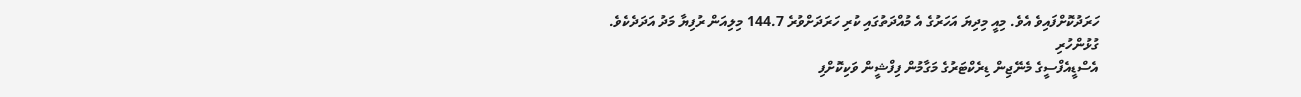ހަރަދުކޮށްފައިވެ އެވެ. މިއީ މިދިޔަ އަހަރުގެ އެ މުއްދަތުގައި ކުރި ހަރަދަށްވުރެ 144.7 މިލިއަން ރުފިޔާ މަދު އަދަދެކެވެ.
ގުޅުންހުރި
އެސްޑީއެފްސީގެ މެނޭޖިން ޑިރެކްޓަރުގެ މަގާމުން ފިފްޝީން ވަކިކޮށްފި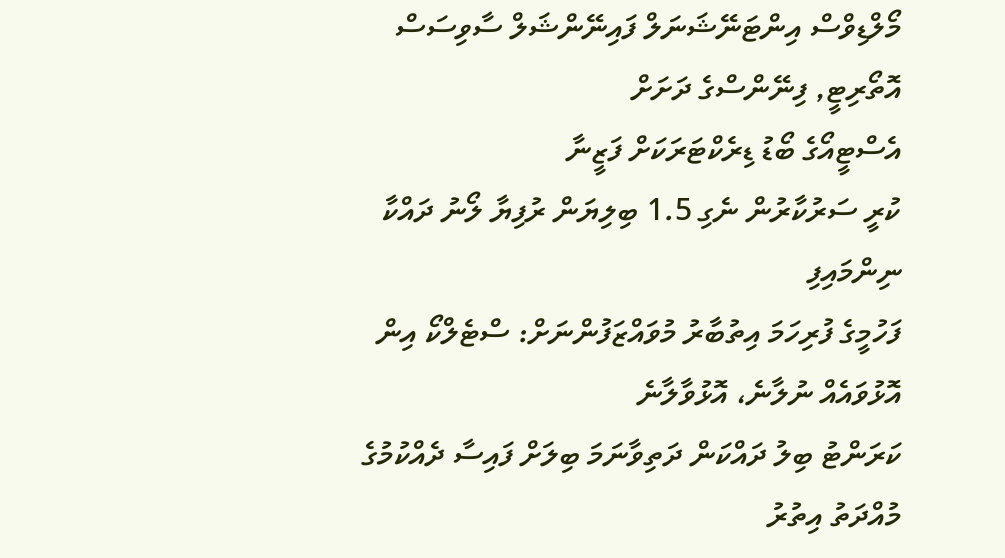މޯލްޑިވްސް އިންޓަނޭޝަނަލް ފައިނޭންޝަލް ސާވިސަސް އޮތޯރިޓީ, ފިނޭންސްގެ ދަށަށް
އެސްޓީއޯގެ ބޯޑު ޑިރެކްޓަރަކަށް ފަޒީނާ
ކުރީ ސަރުކާރުން ނެގި 1.5 ބިލިޔަން ރުފިޔާ ލޯނު ދައްކާ ނިންމައިފި
ފަހުމީގެ ފުރިހަމަ އިތުބާރު މުވައްޒަފުންނަށް: ސްޓެލްކޯ އިން އޮޅުވައެއް ނުލާނެ، އޮޅުވާލާނެ
ކަރަންޓު ބިލު ދައްކަން ދަތިވާނަމަ ބިލަށް ފައިސާ ދެއްކުމުގެ މުއްދަތު އިތުރު